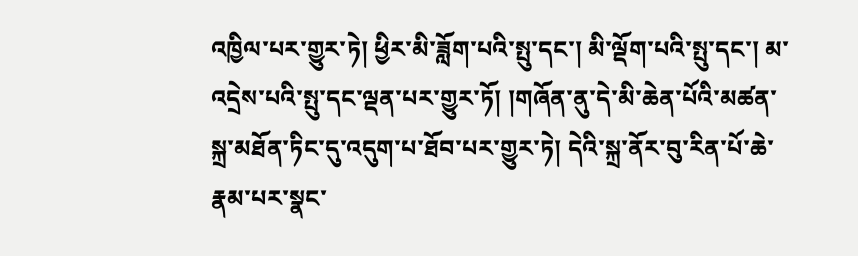འཁྱིལ་པར་གྱུར་ཏེ། ཕྱིར་མི་ཟློག་པའི་སྤུ་དང་། མི་ལྡོག་པའི་སྤུ་དང་། མ་འདྲེས་པའི་སྤུ་དང་ལྡན་པར་གྱུར་ཏོ། །གཞོན་ནུ་དེ་མི་ཆེན་པོའི་མཚན་སྐྲ་མཐོན་ཏིང་དུ་འདུག་པ་ཐོབ་པར་གྱུར་ཏེ། དེའི་སྐྲ་ནོར་བུ་རིན་པོ་ཆེ་རྣམ་པར་སྣང་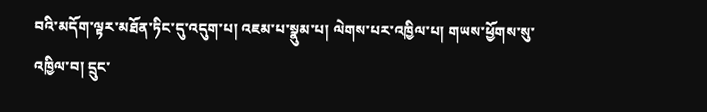བའི་མདོག་ལྟར་མཐོན་ཏིང་དུ་འདུག་པ། འཇམ་པ་སྣུམ་པ། ལེགས་པར་འཁྱིལ་པ། གཡས་ཕྱོགས་སུ་འཁྱིལ་བ། དྲུང་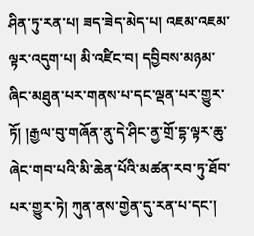ཤིན་ཏུ་རན་པ། ཟད་ཟེད་མེད་པ། འཇམ་འཇམ་ལྟར་འདུག་པ། མི་འཛིང་བ། དབྱིབས་མཉམ་ཞིང་མཐུན་པར་གནས་པ་དང་ལྡན་པར་གྱུར་ཏོ། །རྒྱལ་བུ་གཞོན་ནུ་དེ་ཤིང་ནྱ་གྲོ་དྷ་ལྟར་ཆུ་ཞེང་གབ་པའི་མི་ཆེན་པོའི་མཚན་རབ་ཏུ་ཐོབ་པར་གྱུར་ཏེ། ཀུན་ནས་གྱེན་དུ་རན་པ་དང་།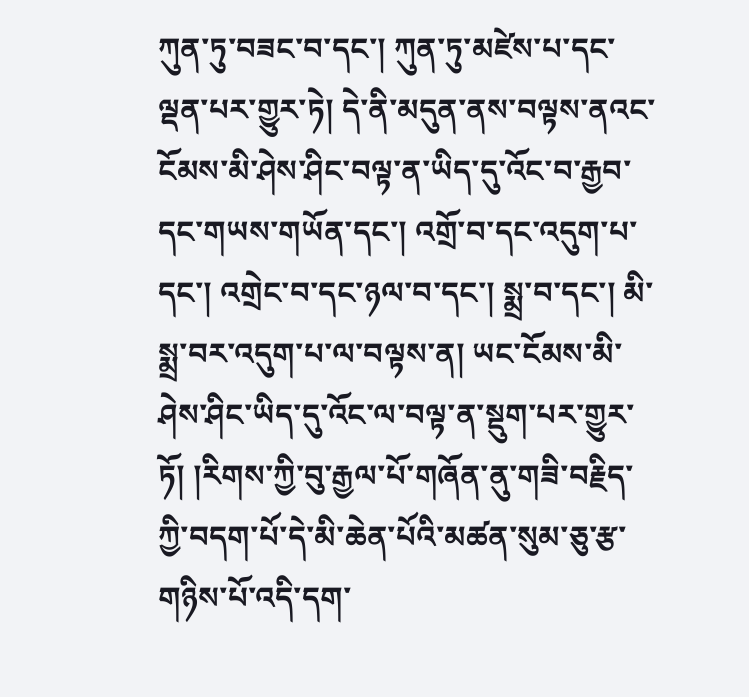ཀུན་ཏུ་བཟང་བ་དང་། ཀུན་ཏུ་མཛེས་པ་དང་ལྡན་པར་གྱུར་ཏེ། དེ་ནི་མདུན་ནས་བལྟས་ནའང་ངོམས་མི་ཤེས་ཤིང་བལྟ་ན་ཡིད་དུ་འོང་བ་རྒྱབ་དང་གཡས་གཡོན་དང་། འགྲོ་བ་དང་འདུག་པ་དང་། འགྲེང་བ་དང་ཉལ་བ་དང་། སྨྲ་བ་དང་། མི་སྨྲ་བར་འདུག་པ་ལ་བལྟས་ན། ཡང་ངོམས་མི་ཤེས་ཤིང་ཡིད་དུ་འོང་ལ་བལྟ་ན་སྡུག་པར་གྱུར་ཏོ། །རིགས་ཀྱི་བུ་རྒྱལ་པོ་གཞོན་ནུ་གཟི་བརྗིད་ཀྱི་བདག་པོ་དེ་མི་ཆེན་པོའི་མཚན་སུམ་ཅུ་རྩ་གཉིས་པོ་འདི་དག་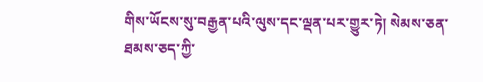གིས་ཡོངས་སུ་བརྒྱན་པའི་ལུས་དང་ལྡན་པར་གྱུར་ཏེ། སེམས་ཅན་ཐམས་ཅད་ཀྱི་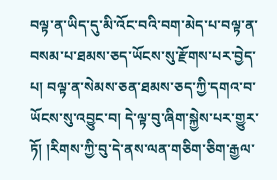བལྟ་ན་ཡིད་དུ་མི་འོང་བའི་བག་མེད་པ་བལྟ་ན་བསམ་པ་ཐམས་ཅད་ཡོངས་སུ་རྫོགས་པར་བྱེད་པ། བལྟ་ན་སེམས་ཅན་ཐམས་ཅད་ཀྱི་དགའ་བ་ཡོངས་སུ་འབྱུང་བ། དེ་ལྟ་བུ་ཞིག་སྐྱེས་པར་གྱུར་ཏོ། །རིགས་ཀྱི་བུ་དེ་ནས་ལན་གཅིག་ཅིག་རྒྱལ་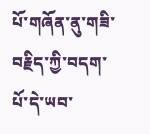པོ་གཞོན་ནུ་གཟི་བརྗིད་ཀྱི་བདག་པོ་དེ་ཡབ་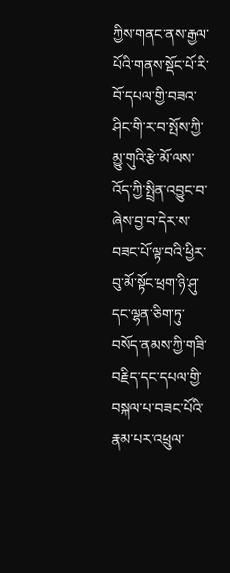ཀྱིས་གནང་ནས་རྒྱལ་པོའི་གནས་སྡོང་པོ་རི་བོ་དཔལ་གྱི་བཟའ་ཤིང་གི་ར་བ་སྤོས་ཀྱི་མྱུ་གུའི་རྩེ་མོ་ལས་འོད་ཀྱི་སྤྲིན་འབྱུང་བ་ཞེས་བྱ་བ་དེར་ས་བཟང་པོ་ལྟ་བའི་ཕྱིར་བུ་མོ་སྟོང་ཕྲག་ཉི་ཤུ་དང་ལྷན་ཅིག་ཏུ་བསོད་ནམས་ཀྱི་གཟི་བརྗིད་དང་དཔལ་གྱི་བསྐལ་པ་བཟང་པོའི་རྣམ་པར་འཕྲུལ་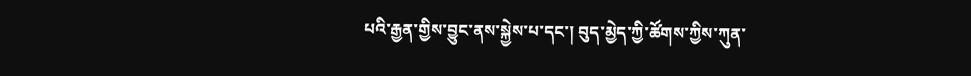པའི་རྒྱན་གྱིས་བྱུང་ནས་སྐྱེས་པ་དང་། བུད་མྱེད་ཀྱི་ཚོགས་ཀྱིས་ཀུན་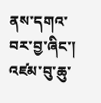ནས་དགའ་བར་བྱ་ཞིང་། འཛམ་བུ་ཆུ་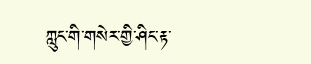ཀླུང་གི་གསེར་གྱི་ཤིང་རྟ་